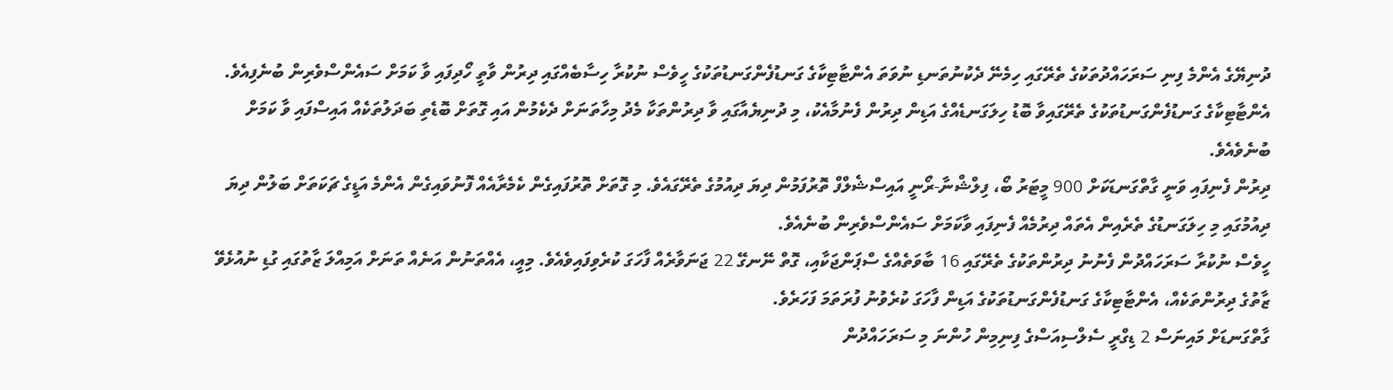ދުނިޔޭގެ އެންމެ ފިނި ސަރަހައްދުތަކުގެ ތެރޭގައި ހިމެނޭ ދެކުނުތަނޑި ނުވަތަ އެންޓާޓިކާގެ ގަނޑުފެންގަނޑުތަކުގެ ހީވެސް ނުކުރާ ހިސާބެއްގައި ދިރުން ވާތީ ހޯދިފައި ވާ ކަމަށް ސައެންސްވެރިން ބުނެފިއެވެ.
އެންޓާޓިކާގެ ގަނޑުފެންގަނޑުތަކުގެ ތެރޭގައިވާ ބޮޑު ހިލަގަނޑެއްގެ އަޑިން ދިރުން ފެނުމާއެކު، މި ދުނިޔެއާގައި ވާ ދިރުންތަކާ މެދު މިހާތަނަށް ދެކެމުން އައި ގޮތަށް ބޮޑެތި ބަދަލުތަކެއް އައިސްފައި ވާ ކަމަށް ބުނެވެއެވެ.
ދިރުން ފެނިފައި ވަނީ ގާތްގަނޑަކަށް 900 މީޓަރު ބޯ، ފިލްޝްނާ-ރޯނީ އައިސްޝެލްފް ތޮރުފަމުން ދިޔަ ދިއުމުގެ ތެރޭގައެވެ. މި ގޮތަށް ތޮރުފައިގެން ކެމެރާއެއް ފޮނުވައިގެން އެންމެ އަޑީގެ ޗަކަތަށް ބަލުން ދިޔަ ދިއުމުގައި މި ހިލަގަނޑުގެ ތެރެއިން އެތައް ދިރުމެއް ފެނިފައި ވާކަމަށް ސައެންސްވެރިން ބުނެއެވެ.
ހީވެސް ނުކުރާ ސަރަހައްދުން ފެނުނު ދިރުންތަކުގެ ތެރޭގައި 16 ބާވަތެއްގެ ސްޕަންޖަކާއި، ގޮތް ނޭނގޭ 22 ޖަނަވާރެއް ފާހަގަ ކުރެވިފައިވެއެވެ. މިއީ، އެއްތަނުން އަނެއް ތަނަށް އަމިއްލަ ޒާތުގައި ގުޑި ނުއުޅެވޭ ޒާތުގެ ދިރުންތަކެއް، އެންޓާޓިކާގެ ގަނޑުފެންގަނޑުތަކުގެ އަޑިން ފާހަގަ ކުރެވުނު ފުރަތަމަ ފަހަރެވެ.
ގާތްގަނޑަށް މައިނަސް 2 ޑިގްރީ ސެލްސިއަސްގެ ފިނިމިން ހުންނަ މި ސަރަހައްދުން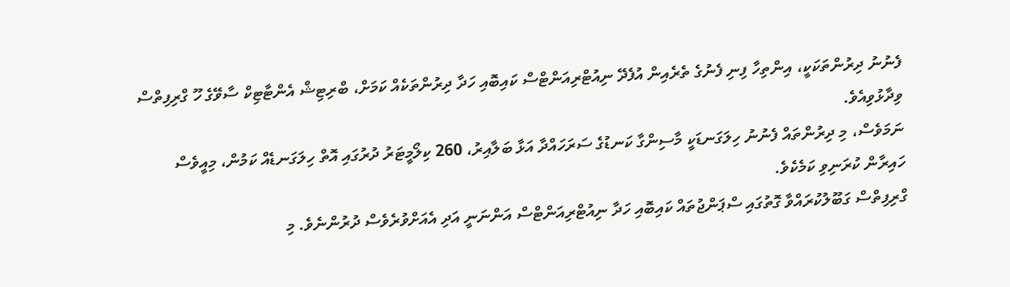ފެނުނު ދިރުންތަކަކީ، އިންތިހާ ފިނި ފެނުގެ ތެރެއިން އުފެދޭ ނިއުޓްރިއަންޓްސް ކައިބޮއި ހަދާ ދިރުންތަކެއް ކަމަށް، ބްރިޓިޝް އެންޓާޓިކް ސާވޭގެ ހޫ ގްރިފިތްސް ވިދާޅުވިއެވެ.
ނަމަވެސް، މި ދިރުންތައް ފެނުނު ހިލަގަނޑަކީ މާސިންގާ ކަނޑުގެ ސަރަހައްދާ އަޅާ ބަލާއިރު، 260 ކިލޯމީޓަރު ދުރުގައި އޮތް ހިލަގަނޑެއް ކަމުން، މިއީވެސް ހައިރާން ކުރަނިވި ކަމެކެވެ.
ގްރިފިތްސް ގަބޫލުކުރައްވާ ގޮތުގައި ސްޕަންޖުތައް ކައިބޮއި ހަދާ ނިއުޓްރިއަންޓްސް އަންނަނީ އަދި އެއަށްވުރެވެސް ދުރުންނެވެ. މި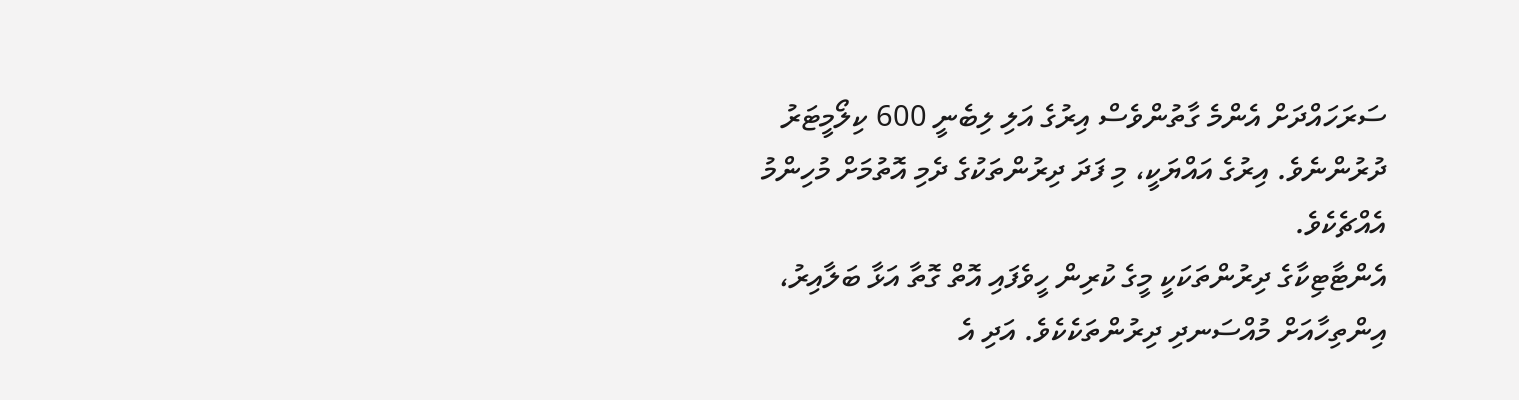ސަރަހައްދަށް އެންމެ ގާތުންވެސް އިރުގެ އަލި ލިބެނީ 600 ކިލޯމީޓަރު ދުރުންނެވެ. އިރުގެ އައްޔަކީ، މި ފަދަ ދިރުންތަކުގެ ދެމި އޮތުމަށް މުހިންމު އެއްޗެކެވެ.
އެންޓާޓިކާގެ ދިރުންތަކަކީ މީގެ ކުރިން ހީވެފައި އޮތް ގޮތާ އަޅާ ބަލާއިރު، އިންތިހާއަށް މުއްސަނދި ދިރުންތަކެކެވެ. އަދި އެ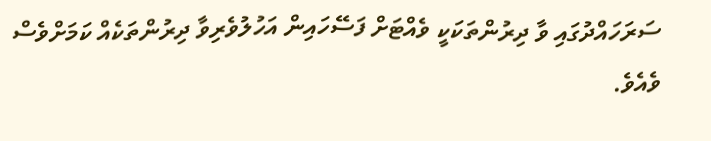ސަރަހައްދުގައި ވާ ދިރުންތަކަކީ ވެއްޓަށް ފަސޭހައިން އަހުލުވެރިވާ ދިރުންތަކެއް ކަމަށްވެސް ވެއެވެ.